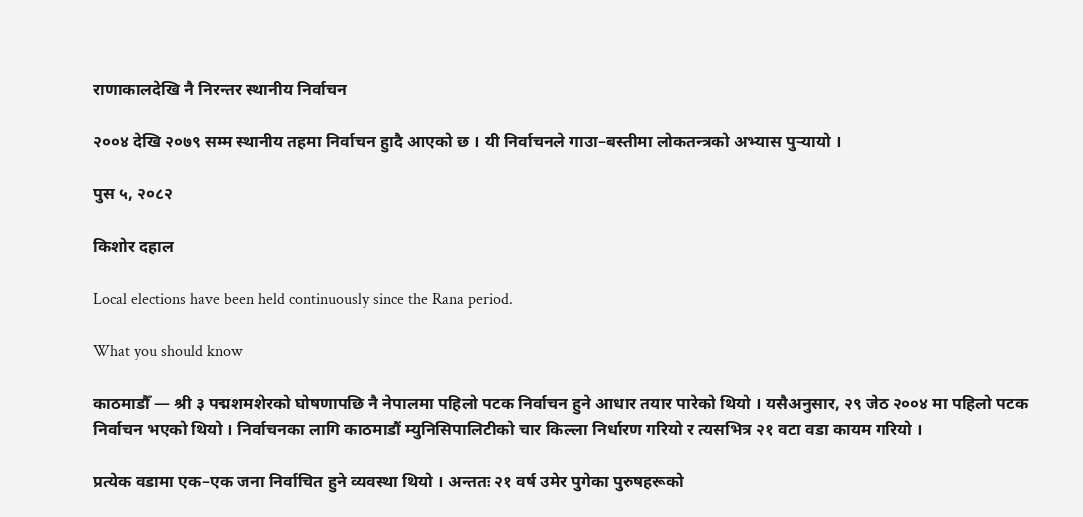राणाकालदेखि नै निरन्तर स्थानीय निर्वाचन

२००४ देखि २०७९ सम्म स्थानीय तहमा निर्वाचन हुादै आएको छ । यी निर्वाचनले गाउा–बस्तीमा लोकतन्त्रको अभ्यास पुर्‍यायो ।

पुस ५, २०८२

किशोर दहाल

Local elections have been held continuously since the Rana period.

What you should know

काठमाडौँ — श्री ३ पद्मशमशेरको घोषणापछि नै नेपालमा पहिलो पटक निर्वाचन हुने आधार तयार पारेको थियो । यसैअनुसार, २९ जेठ २००४ मा पहिलो पटक निर्वाचन भएको थियो । निर्वाचनका लागि काठमाडौं म्युनिसिपालिटीको चार किल्ला निर्धारण गरियो र त्यसभित्र २१ वटा वडा कायम गरियो ।

प्रत्येक वडामा एक–एक जना निर्वाचित हुने व्यवस्था थियो । अन्ततः २१ वर्ष उमेर पुगेका पुरुषहरूको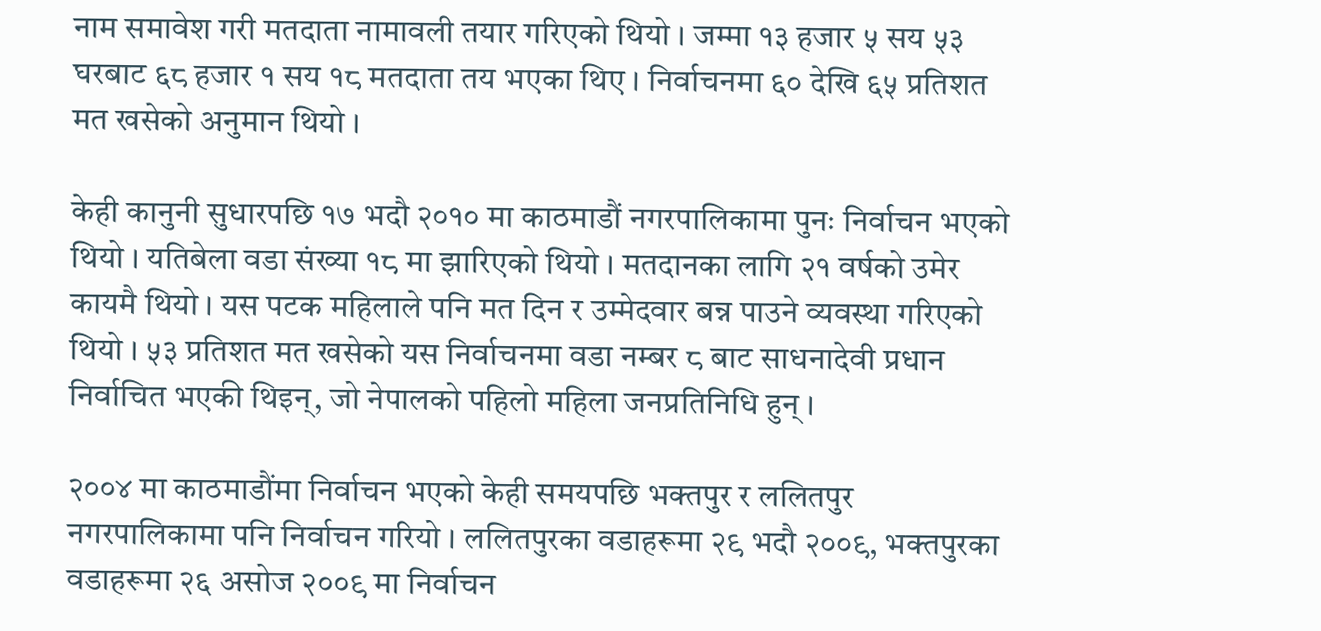नाम समावेश गरी मतदाता नामावली तयार गरिएको थियो । जम्मा १३ हजार ५ सय ५३ घरबाट ६८ हजार १ सय १८ मतदाता तय भएका थिए । निर्वाचनमा ६० देखि ६५ प्रतिशत मत खसेको अनुमान थियो ।

केही कानुनी सुधारपछि १७ भदौ २०१० मा काठमाडौं नगरपालिकामा पुनः निर्वाचन भएको थियो । यतिबेला वडा संख्या १८ मा झारिएको थियो । मतदानका लागि २१ वर्षको उमेर कायमै थियो । यस पटक महिलाले पनि मत दिन र उम्मेदवार बन्न पाउने व्यवस्था गरिएको थियो । ५३ प्रतिशत मत खसेको यस निर्वाचनमा वडा नम्बर ८ बाट साधनादेवी प्रधान निर्वाचित भएकी थिइन्, जो नेपालको पहिलो महिला जनप्रतिनिधि हुन् ।

२००४ मा काठमाडौंमा निर्वाचन भएको केही समयपछि भक्तपुर र ललितपुर नगरपालिकामा पनि निर्वाचन गरियो । ललितपुरका वडाहरूमा २९ भदौ २००९, भक्तपुरका वडाहरूमा २६ असोज २००९ मा निर्वाचन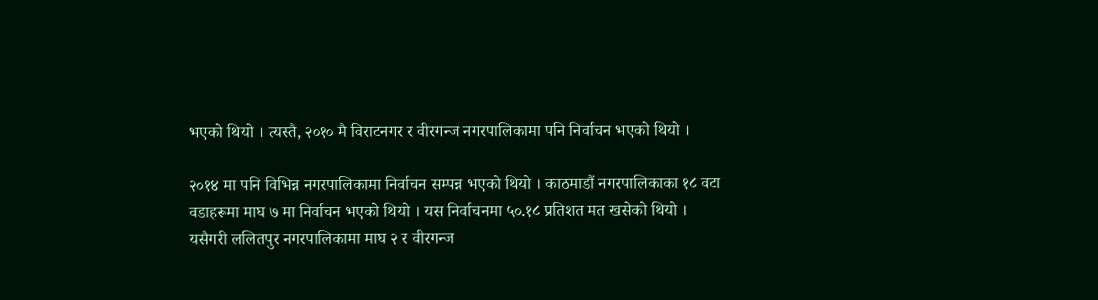भएको थियो । त्यस्तै, २०१० मै विराटनगर र वीरगन्ज नगरपालिकामा पनि निर्वाचन भएको थियो ।

२०१४ मा पनि विभिन्न नगरपालिकामा निर्वाचन सम्पन्न भएको थियो । काठमाडौं नगरपालिकाका १८ वटा वडाहरूमा माघ ७ मा निर्वाचन भएको थियो । यस निर्वाचनमा ५०.१८ प्रतिशत मत खसेको थियो । यसैगरी ललितपुर नगरपालिकामा माघ २ र वीरगन्ज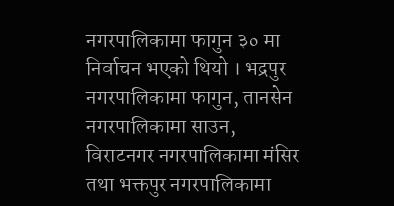नगरपालिकामा फागुन ३० मा निर्वाचन भएको थियो । भद्रपुर नगरपालिकामा फागुन, तानसेन नगरपालिकामा साउन, विराटनगर नगरपालिकामा मंसिर तथा भक्तपुर नगरपालिकामा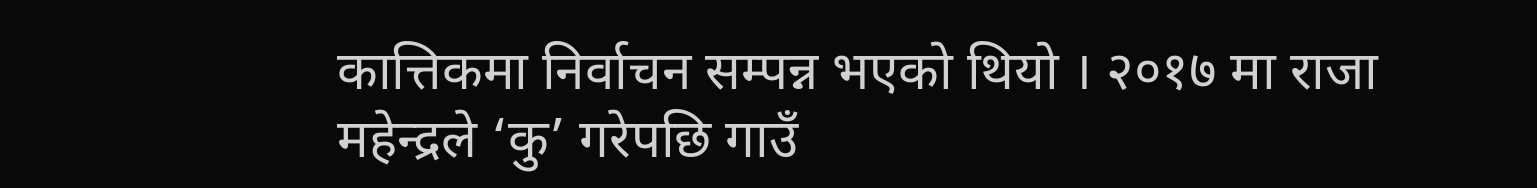कात्तिकमा निर्वाचन सम्पन्न भएको थियो । २०१७ मा राजा महेन्द्रले ‘कु’ गरेपछि गाउँ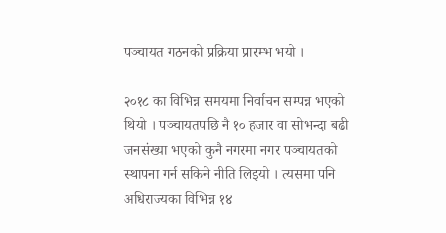पञ्चायत गठनको प्रक्रिया प्रारम्भ भयो ।

२०१८ का विभिन्न समयमा निर्वाचन सम्पन्न भएको थियो । पञ्चायतपछि नै १० हजार वा सोभन्दा बढी जनसंख्या भएको कुनै नगरमा नगर पञ्चायतको स्थापना गर्न सकिने नीति लिइयो । त्यसमा पनि अधिराज्यका विभिन्न १४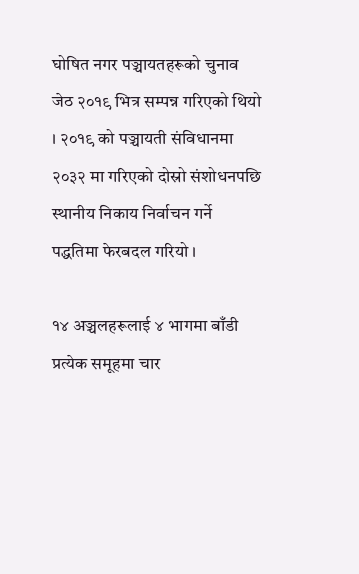घोषित नगर पञ्चायतहरूको चुनाव जेठ २०१९ भित्र सम्पन्न गरिएको थियो । २०१९ को पञ्चायती संविधानमा २०३२ मा गरिएको दोस्रो संशोधनपछि स्थानीय निकाय निर्वाचन गर्ने पद्धतिमा फेरबदल गरियो ।

१४ अञ्चलहरूलाई ४ भागमा बाँडी प्रत्येक समूहमा चार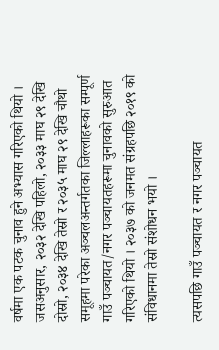वर्षमा एक पटक चुनाव हुने अभ्यास गरिएको थियो । जसअनुसार, २०३२ देखि पहिलो, २०३३ माघ २९ देखि दोस्रो, २०३४ देखि तेस्रो र २०३५ माघ २९ देखि चौथो समूहमा परेका अञ्चलअन्तर्गतका जिल्लाहरूका सम्पूर्ण गाउँ पञ्चायत/नगर पञ्चायतहरूमा चुनावको सुरुआत गरिएको थियो । २०३७ को जनमत संग्रहपछि २०१९ को संविधानमा तेस्रो संशोधन भयो ।

त्यसपछि गाउँ पञ्चायत र नगर पञ्चायत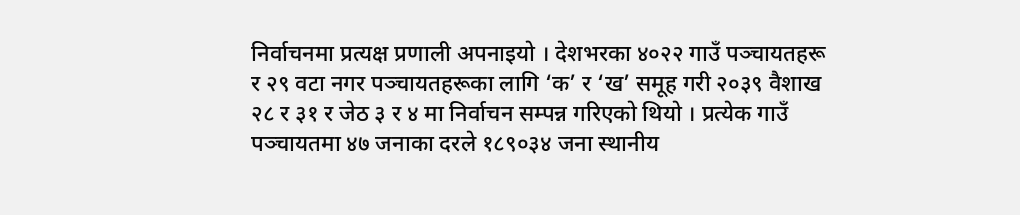निर्वाचनमा प्रत्यक्ष प्रणाली अपनाइयो । देशभरका ४०२२ गाउँ पञ्चायतहरू र २९ वटा नगर पञ्चायतहरूका लागि ‘क’ र ‘ख’ समूह गरी २०३९ वैशाख २८ र ३१ र जेठ ३ र ४ मा निर्वाचन सम्पन्न गरिएको थियो । प्रत्येक गाउँ पञ्चायतमा ४७ जनाका दरले १८९०३४ जना स्थानीय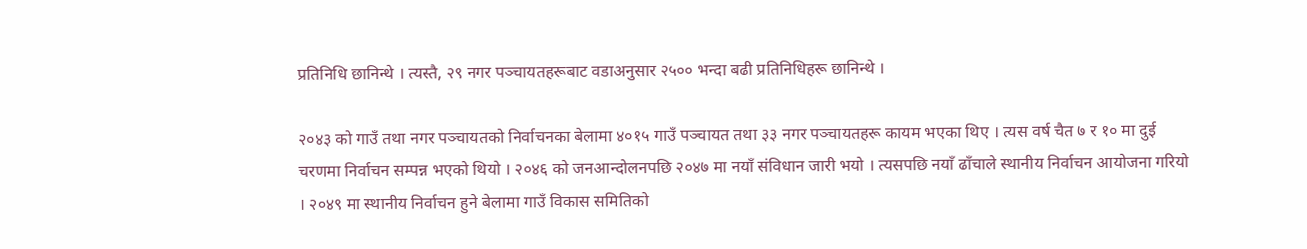प्रतिनिधि छानिन्थे । त्यस्तै, २९ नगर पञ्चायतहरूबाट वडाअनुसार २५०० भन्दा बढी प्रतिनिधिहरू छानिन्थे ।

२०४३ को गाउँ तथा नगर पञ्चायतको निर्वाचनका बेलामा ४०१५ गाउँ पञ्चायत तथा ३३ नगर पञ्चायतहरू कायम भएका थिए । त्यस वर्ष चैत ७ र १० मा दुई चरणमा निर्वाचन सम्पन्न भएको थियो । २०४६ को जनआन्दोलनपछि २०४७ मा नयाँ संविधान जारी भयो । त्यसपछि नयाँ ढाँचाले स्थानीय निर्वाचन आयोजना गरियो । २०४९ मा स्थानीय निर्वाचन हुने बेलामा गाउँ विकास समितिको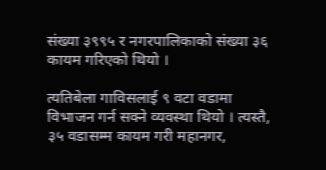संख्या ३९९५ र नगरपालिकाको संख्या ३६ कायम गरिएको थियो ।

त्यतिबेला गाविसलाई ९ वटा वडामा विभाजन गर्न सक्ने व्यवस्था थियो । त्यस्तै, ३५ वडासम्म कायम गरी महानगर,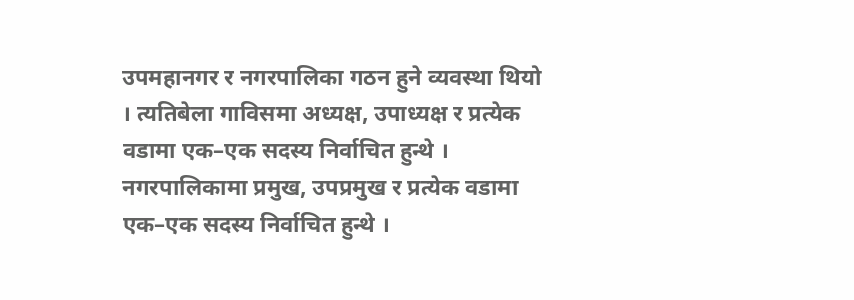उपमहानगर र नगरपालिका गठन हुने व्यवस्था थियो । त्यतिबेला गाविसमा अध्यक्ष, उपाध्यक्ष र प्रत्येक वडामा एक–एक सदस्य निर्वाचित हुन्थे । नगरपालिकामा प्रमुख, उपप्रमुख र प्रत्येक वडामा एक–एक सदस्य निर्वाचित हुन्थे ।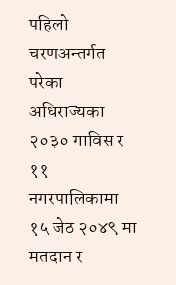पहिलो चरणअन्तर्गत परेका अधिराज्यका २०३० गाविस र ११ नगरपालिकामा १५ जेठ २०४९ मा मतदान र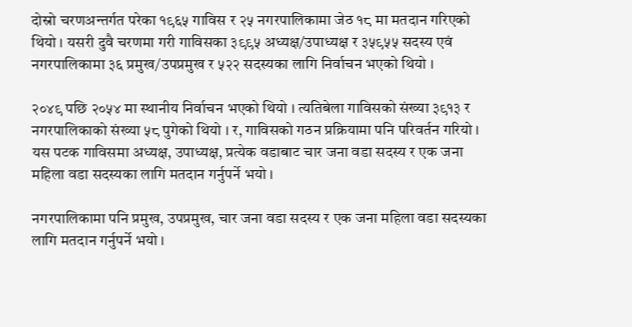दोस्रो चरणअन्तर्गत परेका १९६५ गाविस र २५ नगरपालिकामा जेठ १८ मा मतदान गरिएको थियो । यसरी दुवै चरणमा गरी गाविसका ३९९५ अध्यक्ष/उपाध्यक्ष र ३५९५५ सदस्य एवं नगरपालिकामा ३६ प्रमुख/उपप्रमुख र ५२२ सदस्यका लागि निर्वाचन भएको थियो ।

२०४९ पछि २०५४ मा स्थानीय निर्वाचन भएको थियो । त्यतिबेला गाविसको संख्या ३९१३ र नगरपालिकाको संख्या ५८ पुगेको थियो । र, गाविसको गठन प्रक्रियामा पनि परिवर्तन गरियो । यस पटक गाविसमा अध्यक्ष, उपाध्यक्ष, प्रत्येक वडाबाट चार जना वडा सदस्य र एक जना महिला वडा सदस्यका लागि मतदान गर्नुपर्ने भयो ।

नगरपालिकामा पनि प्रमुख, उपप्रमुख, चार जना वडा सदस्य र एक जना महिला वडा सदस्यका लागि मतदान गर्नुपर्ने भयो ।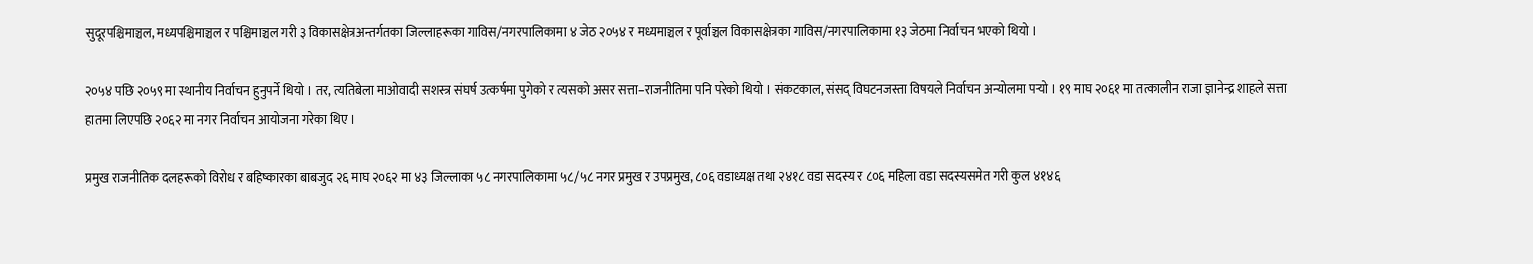सुदूरपश्चिमाञ्चल, मध्यपश्चिमाञ्चल र पश्चिमाञ्चल गरी ३ विकासक्षेत्रअन्तर्गतका जिल्लाहरूका गाविस/नगरपालिकामा ४ जेठ २०५४ र मध्यमाञ्चल र पूर्वाञ्चल विकासक्षेत्रका गाविस/नगरपालिकामा १३ जेठमा निर्वाचन भएको थियो ।

२०५४ पछि २०५९ मा स्थानीय निर्वाचन हुनुपर्ने थियो । तर, त्यतिबेला माओवादी सशस्त्र संघर्ष उत्कर्षमा पुगेको र त्यसको असर सत्ता–राजनीतिमा पनि परेको थियो । संकटकाल, संसद् विघटनजस्ता विषयले निर्वाचन अन्योलमा पर्‍यो । १९ माघ २०६१ मा तत्कालीन राजा ज्ञानेन्द्र शाहले सत्ता हातमा लिएपछि २०६२ मा नगर निर्वाचन आयोजना गरेका थिए ।

प्रमुख राजनीतिक दलहरूको विरोध र बहिष्कारका बाबजुद २६ माघ २०६२ मा ४३ जिल्लाका ५८ नगरपालिकामा ५८/५८ नगर प्रमुख र उपप्रमुख, ८०६ वडाध्यक्ष तथा २४१८ वडा सदस्य र ८०६ महिला वडा सदस्यसमेत गरी कुल ४१४६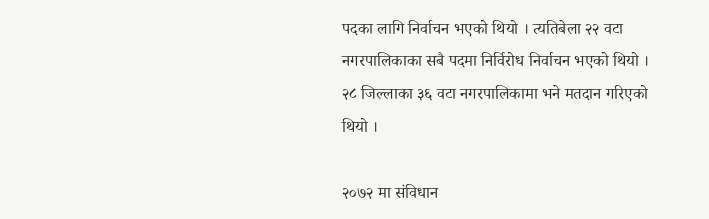पदका लागि निर्वाचन भएको थियो । त्यतिबेला २२ वटा नगरपालिकाका सबै पदमा निर्विरोध निर्वाचन भएको थियो । २८ जिल्लाका ३६ वटा नगरपालिकामा भने मतदान गरिएको थियो ।

२०७२ मा संविधान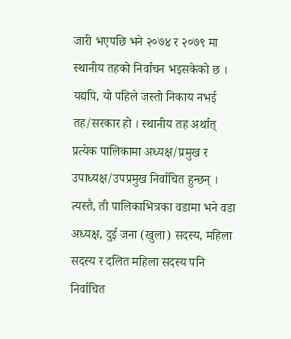जारी भएपछि भने २०७४ र २०७९ मा स्थानीय तहको निर्वाचन भइसकेको छ । यद्यपि, यो पहिले जस्तो निकाय नभई तह/सरकार हो । स्थानीय तह अर्थात् प्रत्येक पालिकामा अध्यक्ष/प्रमुख र उपाध्यक्ष/उपप्रमुख निर्वाचित हुन्छन् । त्यस्तै, ती पालिकाभित्रका वडामा भने वडा अध्यक्ष, दुई जना (खुला) सदस्य, महिला सदस्य र दलित महिला सदस्य पनि निर्वाचित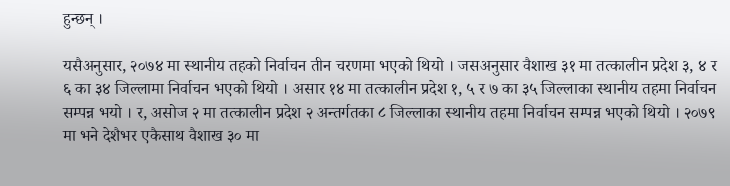हुन्छन् ।

यसैअनुसार, २०७४ मा स्थानीय तहको निर्वाचन तीन चरणमा भएको थियो । जसअनुसार वैशाख ३१ मा तत्कालीन प्रदेश ३, ४ र ६ का ३४ जिल्लामा निर्वाचन भएको थियो । असार १४ मा तत्कालीन प्रदेश १, ५ र ७ का ३५ जिल्लाका स्थानीय तहमा निर्वाचन सम्पन्न भयो । र, असोज २ मा तत्कालीन प्रदेश २ अन्तर्गतका ८ जिल्लाका स्थानीय तहमा निर्वाचन सम्पन्न भएको थियो । २०७९ मा भने देशैभर एकैसाथ वैशाख ३० मा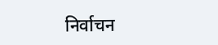निर्वाचन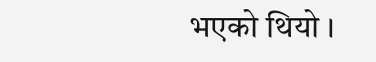भएको थियो ।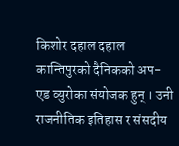किशोर दहाल दहाल कान्तिपुरको दैनिकको अप-एड व्युरोका संयोजक हुन् । उनी राजनीतिक इतिहास र संसदीय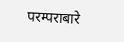परम्पराबारे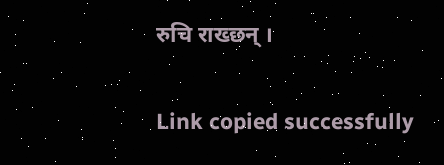रुचि राख्छन् ।

Link copied successfully